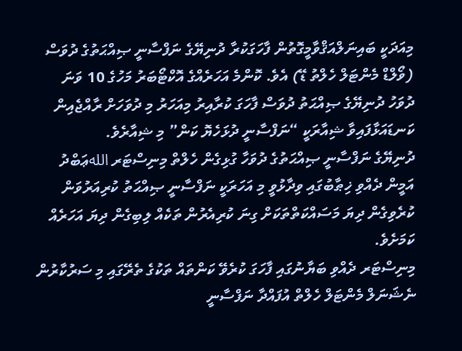މިއަދަކީ ބައިނަލްއަޤްވާމީގޮތުން ފާހަގަކުރާ ދުނިޔޭގެ ނަފްސާނީ ޞިއްޙަތުގެ ދުވަސް (ވޯލްޑް މެންޓަލް ހެލްތު ޑޭ) އެވެ. ކޮންމެ އަހަރެއްގެ އޮކްޓޯބަރު މަހުގެ 10 ވަނަ ދުވަހު ދުނިޔޭގެ ޞިއްޙަތު ދުވަސް ފާހަގަ ކުރާއިރު މިއަހަރު މި ދުވަހަށް ރާއްޖެއިން ކަނޑައަޅާފައިވާ ޝިއާރަކީ “ނަފްސާނީ ދުޅަހެޔޮ ކަން” މި ޝިއާރެވެ.
ދުނިޔޭގެ ނަފްސާނީ ޞިއްޙަތުގެ ދުވަހާ ގުޅިގެން ހެލްތް މިނިސްޓަރ اللهޢަބްދު އަމީން ދެއްވި ޚިޠާބުގައި ވިދާޅުވީ މި އަހަރަކީ ނަފްސާނީ ޞިއްޙަތު ކުރިއަރުވަން ކުރެވިގެން ދިޔަ މަސައްކަތްތަކަށް ގިނަ ކުރިއެރުން ތަކެއް ލިބިގެން ދިޔަ އަހަރެއް ކަމަށެވެ.
މިނިސްޓަރ ދެއްވި ބަޔާނުގައި ފާހަގަ ކުރެވޭ ކަންތައް ތަކުގެ ތެރޭގައި މި ސަރުކާރުން ނެޝަނަލް މެންޓަލް ހެލްތް އުފައްދާ ނަފްސާނީ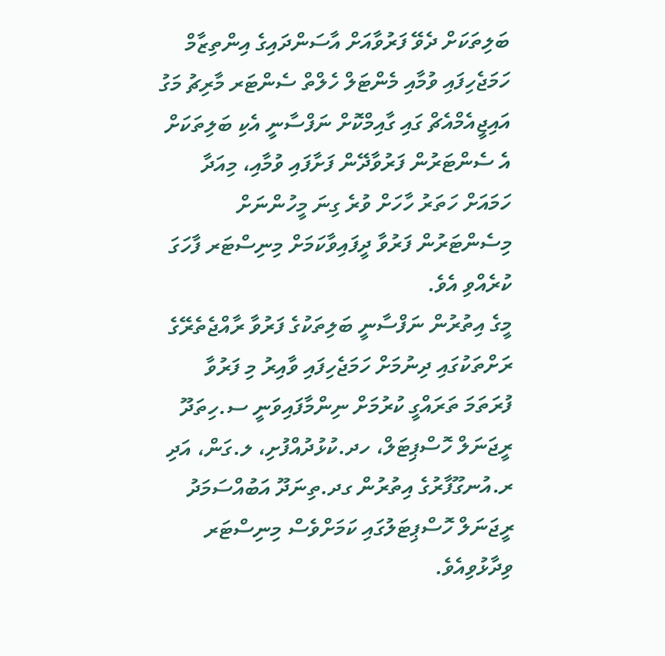ބަލިތަކަށް ދެވޭ ފަރުވާއަށް އާސަންދައިގެ އިންތިޒާމް ހަމަޖެހިފައި ވުމާއި މެންޓަލް ހެލްތް ސެންޓަރ މާރިޗު މަގު އައިޖީއެމްއެޗް ގައި ގާއިމްކޮށް ނަފްސާނީ އެކި ބަލިތަކަށް އެ ސެންޓަރުން ފަރުވާދޭން ފަށާފައި ވުމާއި، މިއަދާ ހަމައަށް ހަތަރު ހާހަށް ވުރެ ގިނަ މީހުންނަށް މިސެންޓަރުން ފަރުވާ ދީފައިވާކަމަށް މިނިސްޓަރ ފާހަގަ ކުރެއްވި އެވެ.
މީގެ އިތުރުން ނަފްސާނީ ބަލިތަކުގެ ފަރުވާ ރާއްޖެތެރޭގެ ރަށްތަކުގައި ދިނުމަށް ހަމަޖެހިފައި ވާއިރު މި ފަރުވާ ފުރަތަމަ ތަރައްގީ ކުރުމަށް ނިންމާފައިވަނީ ސ.ހިތަދޫ ރީޖަނަލް ހޮސްޕިޓަލް، ހދ.ކުޅުދުއްފުށި، ލ.ގަން، އަދި ރ.އުނގޫފާރުގެ އިތުރުން ގދ.ތިނަދޫ އަބުއްސަމަދު ރީޖަނަލް ހޮސްޕިޓަލުގައި ކަމަށްވެސް މިނިސްޓަރ ވިދާޅުވިއެވެ.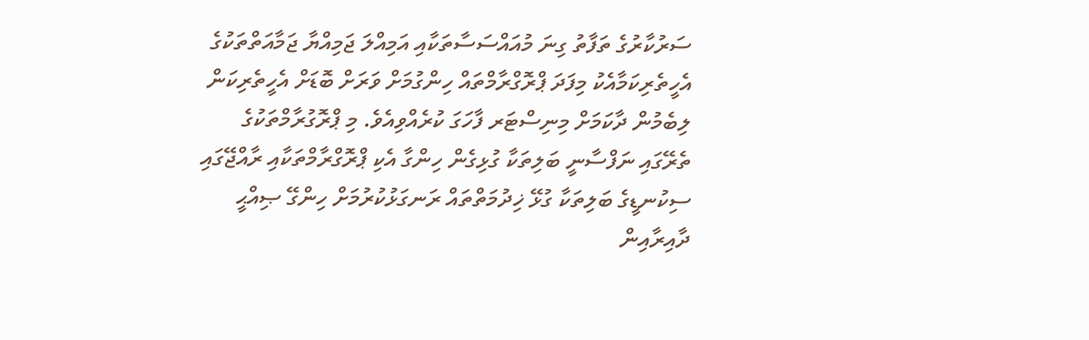ސަރުކާރުގެ ތަފާތު ގިނަ މުއައްސަސާތަކާއި އަމިއްލަ ޖަމިއްޔާ ޖަމާއަތްތަކުގެ އެހީތެރިކަމާއެކު މިފަދަ ޕްރޮގްރާމްތައް ހިންގުމަށް ވަރަށް ބޮޑަށް އެހީތެރިކަން ލިބެމުން ދާކަމަށް މިނިސްޓަރ ފާހަގަ ކުރެއްވިއެވެ. މި ޕްރޮގުރާމްތަކުގެ ތެރޭގައި ނަފްސާނީ ބަލިތަކާ ގުޅިގެން ހިންގާ އެކި ޕްރޮގްރާމްތަކާއި ރާއްޖޭގައި ސިކުނޑީގެ ބަލިތަކާ ގުޅޭ ޚިދުމަތްތައް ރަނގަޅުކުރުމަށް ހިންގޭ ޞިއްޙީ ދާއިރާއިން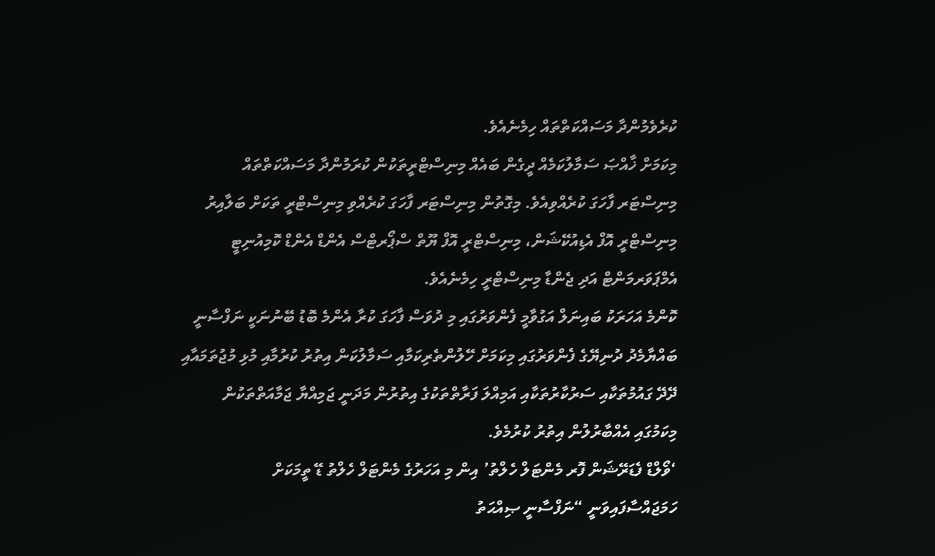ކުރެވެމުންދާ މަސައްކަތްތައް ހިމެނެއެވެ.
މިކަމަށް ޚާއްޞަ ސަމާލުކަމެއް ދީގެން ބައެއް މިނިސްޓްރީތަކުން ކުރަމުންދާ މަސައްކަތްތައް މިނިސްޓަރ ފާހަގަ ކުރެއްވިއެވެ. މިގޮތުން މިނިސްޓަރ ފާހަގަ ކުރެއްވި މިނިސްޓްރީ ތަކަށް ބަލާއިރު މިނިސްޓްރީ އޮފް އެޑިއުކޭޝަން، މިނިސްޓްރީ އޮފް ޔޫތް ސްޕޯރޓްސް އެންޑް އެންޑް ކޮމިއުނިޓީ އެމްޕަވަރމަންޓް އަދި ޖެންޑާ މިނިސްޓްރީ ހިމެނެއެވެ.
ކޮންމެ އަހަރަކު ބައިނަލް އަގުވާމީ ފެންވަރުގައި މި ދުވަސް ފާހަގަ ކުރާ އެންމެ ބޮޑު ބޭނުނަކީ ނަފްސާނީ ބައްޔާމެދު ދުނިޔޭގެ ފެންވަރުގައި މިކަމަށް ހޭލުންތެރިކަމާއި ސަމާލުކަން އިތުރު ކުރުމާއި މުޅި މުޖުތަމައާއި ދޭދޭ ގައުމުތަކާއި ސަރުކާރުތަކާއި އަމިއްލަ ފަރާތްތަކުގެ އިތުރުން މަދަނީ ޖަމިއްޔާ ޖަމާއަތްތަކުން މިކަމުގައި އެއްބާރުލުން އިތުރު ކުރުމެވެ.
‘ވޯލްޑް ފެޑަރޭޝަން ފޮރ މެންޓަލް ހެލްތު’ އިން މި އަހަރުގެ މެންޓަލް ހެލްތު ޑޭ ތީމަކަށް ހަމަޖައްސާފައިވަނީ “ނަފްސާނީ ޞިއްޙަތު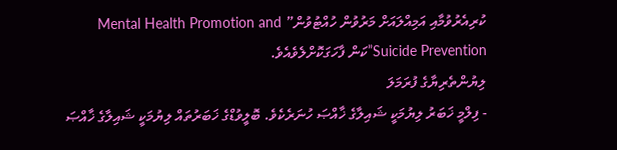ކުރިއެރުވުމާއި އަމިއްލައަށް މަރުވުން ހުއްޓުވުން” Mental Health Promotion and Suicide Prevention”ކަން ފާހަގަކޮށްލެވެއެވެ.
ލިޔުންތެރިޔާގެ ފުރަމަލަ
- ފިލްމީ ޚަބަރު ލިޔުމަކީ ޝައިލާގެ ޚާއްޞަ ހުނަރެކެވެ. ބޮލީވުޑްގެ ޚަބަރުތައް ލިޔުމަކީ ޝައިލާގެ ޚާއްޞަ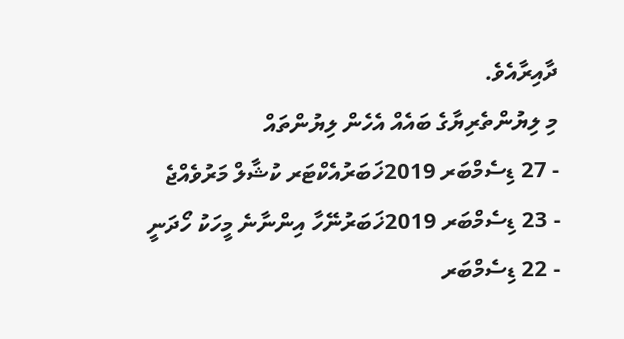ދާއިރާއެވެ.
މި ލިޔުންތެރިޔާގެ ބައެއް އެހެން ލިޔުންތައް
- 27 ޑިސެމްބަރ 2019ޚަބަރުއެކްޓަރ ކުޝާލް މަރުވެއްޖެ
- 23 ޑިސެމްބަރ 2019ޚަބަރުނޭހާ އިންނާނެ މީހަކު ހޯދަނީ
- 22 ޑިސެމްބަރ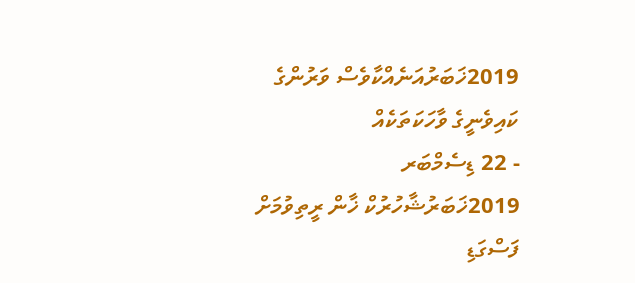2019ޚަބަރުއަނެއްކާވެސް ވަރުންގެ ކައިވެނީގެ ވާހަކަތަކެއް
- 22 ޑިސެމްބަރ 2019ޚަބަރުޝާހުރުކް ޚާން ރީތިވުމަށް ފަސްގަޑި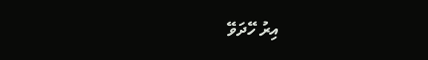އިރު ހޭދަވޭ